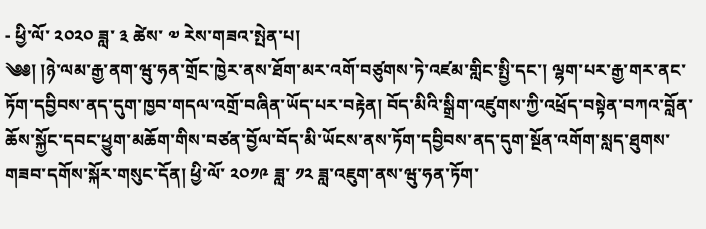- ཕྱི་ལོ་ ༢༠༢༠ ཟླ་ ༣ ཚེས་ ༧ རེས་གཟའ་སྤེན་པ།
༄༅། །ཉེ་ལམ་རྒྱ་ནག་ཝུ་ཧན་གྲོང་ཁྱེར་ནས་ཐོག་མར་འགོ་བཙུགས་ཏེ་འཛམ་གླིང་སྤྱི་དང་། ལྷག་པར་རྒྱ་གར་ནང་ཏོག་དབྱིབས་ནད་དུག་ཁྱབ་གདལ་འགྲོ་བཞིན་ཡོད་པར་བརྟེན། བོད་མིའི་སྒྲིག་འཛུགས་ཀྱི་འཕྲོད་བསྟེན་བཀའ་བློན་ཆོས་སྐྱོང་དབང་ཕྱུག་མཆོག་གིས་བཙན་བྱོལ་བོད་མི་ཡོངས་ནས་ཏོག་དབྱིབས་ནད་དུག་སྔོན་འགོག་སླད་ཐུགས་གཟབ་དགོས་སྐོར་གསུང་དོན། ཕྱི་ལོ་ ༢༠༡༩ ཟླ་ ༡༢ ཟླ་འཇུག་ནས་ཝུ་ཧན་ཏོག་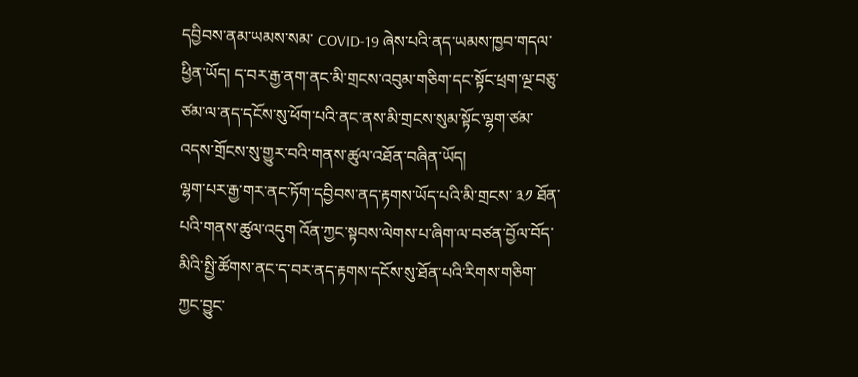དབྱིབས་ནམ་ཡམས་སམ་ COVID-19 ཞེས་པའི་ནད་ཡམས་ཁྱབ་གདལ་ཕྱིན་ཡོད། ད་བར་རྒྱ་ནག་ནང་མི་གྲངས་འབུམ་གཅིག་དང་སྟོང་ཕྲག་ལྔ་བཅུ་ཙམ་ལ་ནད་དངོས་སུ་ཕོག་པའི་ནང་ནས་མི་གྲངས་སུམ་སྟོང་ལྷག་ཙམ་འདས་གྲོངས་སུ་གྱུར་བའི་གནས་ཚུལ་འཐོན་བཞིན་ཡོད།
ལྷག་པར་རྒྱ་གར་ནང་ཏོག་དབྱིབས་ནད་རྟགས་ཡོད་པའི་མི་གྲངས་ ༣༡ ཐོན་པའི་གནས་ཚུལ་འདུག འོན་ཀྱང་སྟབས་ལེགས་པ་ཞིག་ལ་བཙན་བྱོལ་བོད་མིའི་སྤྱི་ཚོགས་ནང་ད་བར་ནད་རྟགས་དངོས་སུ་ཐོན་པའི་རིགས་གཅིག་ཀྱང་བྱུང་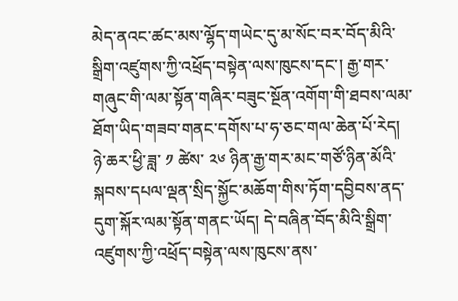མེད་ནའང་ཚང་མས་ལྷོད་གཡེང་དུ་མ་སོང་བར་བོད་མིའི་སྒྲིག་འཛུགས་ཀྱི་འཕྲོད་བསྟེན་ལས་ཁུངས་དང་། རྒྱ་གར་གཞུང་གི་ལམ་སྟོན་གཞིར་བཟུང་སྔོན་འགོག་གི་ཐབས་ལམ་ཐོག་ཡིད་གཟབ་གནང་དགོས་པ་ཧ་ཅང་གལ་ཆེན་པོ་རེད།
ཉེ་ཆར་ཕྱི་ཟླ་ ༡ ཚེས་ ༢༦ ཉིན་རྒྱ་གར་མང་གཙོ་ཉིན་མོའི་སྐབས་དཔལ་ལྡན་སྲིད་སྐྱོང་མཆོག་གིས་ཏོག་དབྱིབས་ནད་དུག་སྐོར་ལམ་སྟོན་གནང་ཡོད། དེ་བཞིན་བོད་མིའི་སྒྲིག་འཛུགས་ཀྱི་འཕྲོད་བསྟེན་ལས་ཁུངས་ནས་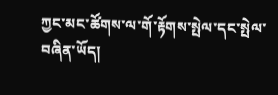ཀྱང་མང་ཚོགས་ལ་གོ་རྟོགས་སྤེལ་དང་སྤེལ་བཞིན་ཡོད།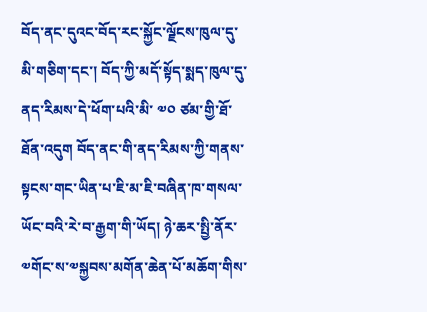བོད་ནང་དུའང་བོད་རང་སྐྱོང་ལྗོངས་ཁུལ་དུ་མི་གཅིག་དང་། བོད་ཀྱི་མདོ་སྟོད་སྨད་ཁུལ་དུ་ནད་རིམས་དེ་ཕོག་པའི་མི་ ༧༠ ཙམ་གྱི་ཐོ་ཐོན་འདུག བོད་ནང་གི་ནད་རིམས་ཀྱི་གནས་སྟངས་གང་ཡིན་པ་ཇི་མ་ཇི་བཞིན་ཁ་གསལ་ཡོང་བའི་རེ་བ་རྒྱག་གི་ཡོད། ཉེ་ཆར་སྤྱི་ནོར་༧གོང་ས་༧སྐྱབས་མགོན་ཆེན་པོ་མཆོག་གིས་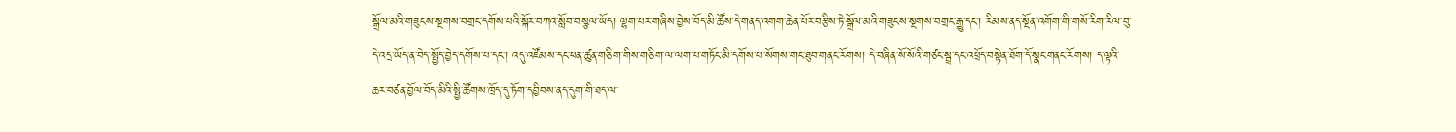སྒྲོལ་མའི་གཟུངས་སྔགས་བགྲང་དགོས་པའི་སྐོར་བཀའ་སློབ་བསྩལ་ཡོད། ལྷག་པར་གཞིས་བྱེས་བོད་མི་ཚོས་དེ་གནད་འགག་ཆེན་པོར་བརྩིས་ཏེ་སྒྲོལ་མའི་གཟུངས་སྔགས་བགྲང་རྒྱུ་དང་། རིམས་ནད་སྔོན་འགོག་གི་གསོ་རིག་རིལ་བུ་དེ་འདྲ་ཡོད་ན་བེད་སྤྱོད་བྱེད་དགོས་པ་དང་། འདུ་འཛོམས་དང་ཕན་ཚུན་གཅིག་གིས་གཅིག་ལ་ལག་པ་གཏོང་མི་དགོས་པ་སོགས་གང་ཐུབ་གནང་རོགས། དེ་བཞིན་སོ་སོའི་གཙང་སྦྲ་དང་འཕྲོད་བསྟེན་ཐོག་དོ་སྣང་གནང་རོགས། ད་ལྟའི་ཆར་བཙན་བྱོལ་བོད་མིའི་སྤྱི་ཚོགས་ཁྲོད་དུ་ཏོག་དབྱིབས་ནད་དུག་གི་ཐད་ལ་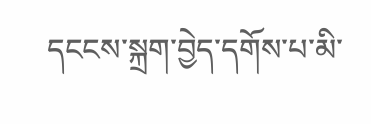དངངས་སྐྲག་བྱེད་དགོས་པ་མི་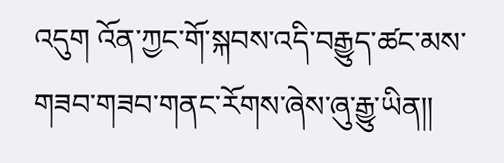འདུག འོན་ཀྱང་གོ་སྐབས་འདི་བརྒྱུད་ཚང་མས་གཟབ་གཟབ་གནང་རོགས་ཞེས་ཞུ་རྒྱུ་ཡིན།།